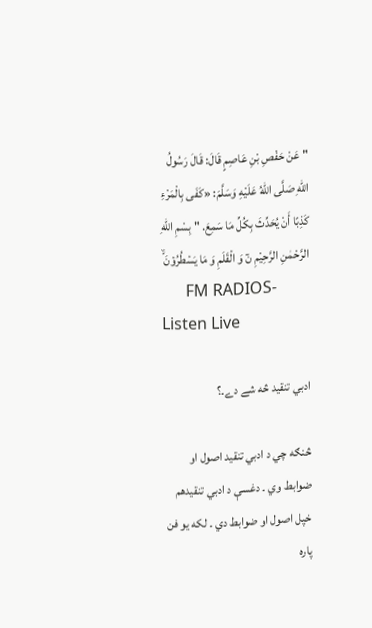" عَنْ حَفْصِ بْنِ عَاصِمٍ قَالَ: قَالَ رَسُولُ اللهِ صَلَّى اللهُ عَلَيْهِ وَسَلَّمَ: «كَفَى بِالْمَرْءِ كَذِبًا أَنْ يُحَدِّثَ بِكُلِّ مَا سَمِعَ. " بِسْمِ اللّٰهِ الرَّحْمٰنِ الرَّحِیْمِ نٓ وَ الۡقَلَمِ وَ مَا یَسۡطُرُوۡنَ ۙ
      FM RADIOS-Listen Live

ادبي تنقيد څه شے دے۔؟

څنګه چي د ادبي تنقيد اصول او ضوابط وي ۔ دغسې د ادبي تنقيدهم خپل اصول او ضوابط دي ۔ لکه يو فن پاره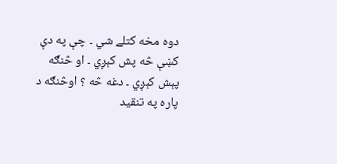دوه مخه کتلے شي ۔ چې په دې کښې څه پش کېږي ۔ او څنګه پېش کېږي ۔ دغه څه ؟ اوڅنګه د پاره په تنقيد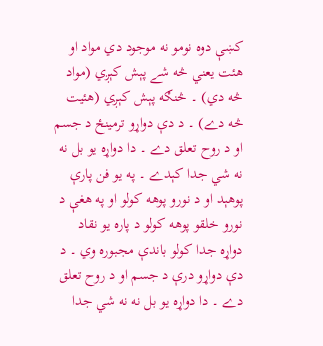کښې دوه نومو نه موجود دي مواد او هئت يعني څه شے پېش کېږي (مواد څه دي) ۔ څنګه پېش کېږي (هئيت څه دے) ۔ د دې دواړو ترمينځ د جسم او د روح تعلق دے ۔ دا دواړه يو بل نه نه شي جدا کېدے ۔ په يو فن پارې پوهېد او د نورو پوهه کولو او په هغې د نورو خلقو پوهه کولو د پاره يو نقاد دواړه جدا کولو باندې مجبوره وي ۔ د دې دواړو درې د جسم او د روح تعلق دے ۔ دا دواړه يو بل نه نه شي جدا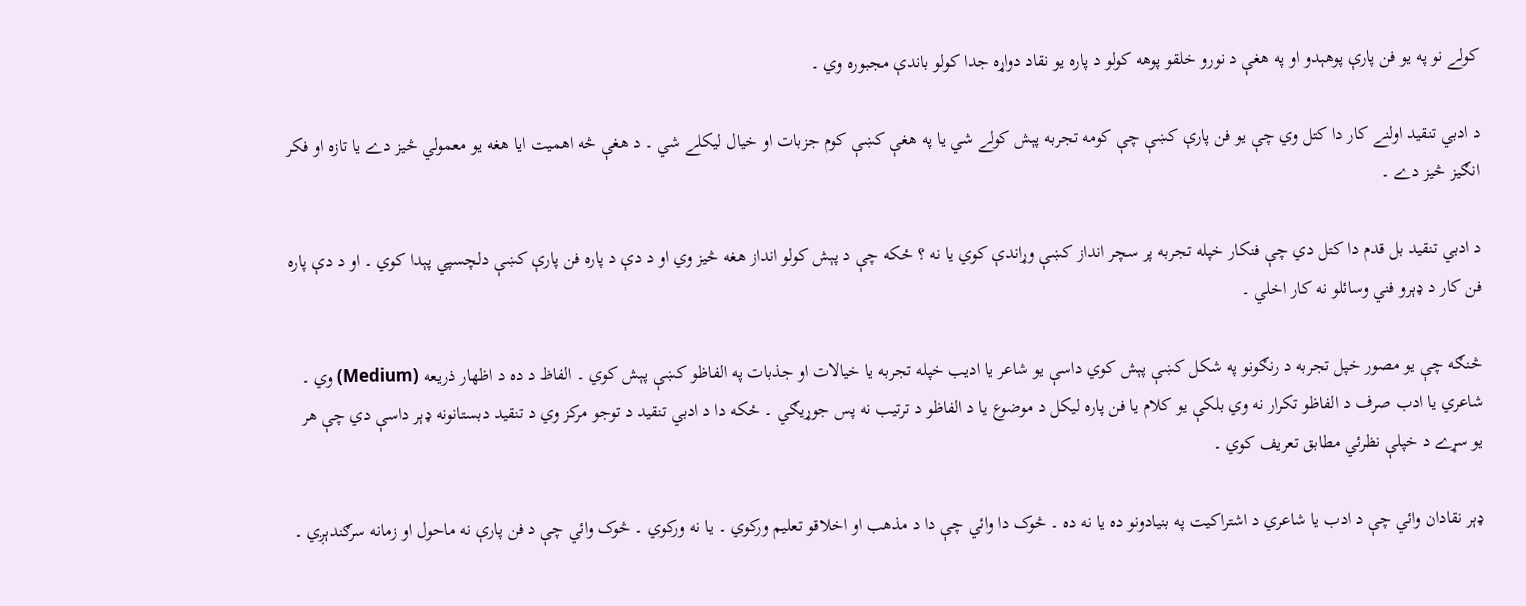کولے نو په يو فن پارې پوهېدو او په هغې د نورو خلقو پوهه کولو د پاره يو نقاد دواړه جدا کولو باندې مجبوره وي ۔

د ادبي تنقيد اولنے کار دا کتل وي چې يو فن پارې کښې چې کومه تجربه پېش کولے شي يا په هغې کښې کوم جزبات او خيال ليکلے شي ۔ د هغې څه اهميت ايا هغه يو معمولي څيز دے يا تازه او فکر انګيز څيز دے ۔

د ادبي تنقيد بل قدم دا کتل دي چې فنکار خپله تجربه پر سچر انداز کښې وړاندې کوي يا نه ؟ ځکه چې د پېش کولو انداز هغه څيز وي او د دې د پاره فن پارې کښې دلچسپي پېدا کوي ۔ او د دې پاره فن کار د ډېرو فني وسائلو نه کار اخلي ۔

څنګه چې يو مصور خپل تجربه د رنګونو په شکل کښې پېش کوي داسې يو شاعر يا اديب خپله تجربه يا خيالات او جذبات په الفاظو کښې پېش کوي ۔ الفاظ د ده د اظهار ذريعه (Medium) وي ۔ شاعري يا ادب صرف د الفاظو تکرار نه وي بلکې يو کلام يا فن پاره ليکل د موضوع يا د الفاظو د ترتيب نه پس جوړيګي ۔ ځکه دا د ادبي تنقيد د توجو مرکز وي د تنقيد دبستانونه ډېر داسې دي چې هر يو سړے د خپلې نظرئي مطابق تعريف کوي ۔

ډېر نقادان وائي چې د ادب يا شاعري د اشتراکيت په بنيادونو ده يا نه ده ۔ څوک دا وائي چې دا د مذهب او اخلاقو تعليم ورکوي ۔ يا نه ورکوي ۔ څوک وائي چې د فن پارې نه ماحول او زمانه سرګندېږي ۔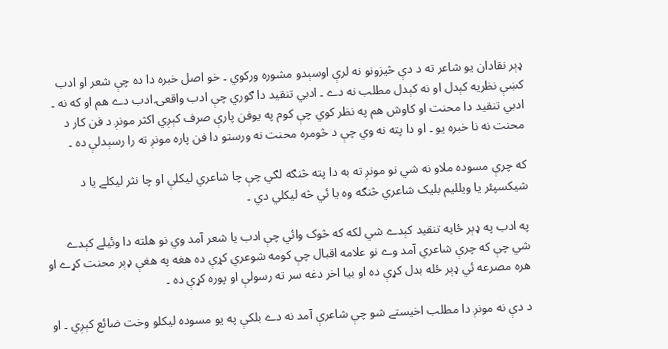ډېر نقادان يو شاعر ته د دې څيزونو نه لرې اوسېدو مشوره ورکوي ۔ خو اصل خبره دا ده چې شعر او ادب کښې نظريه کېدل او نه کېدل مطلب نه دے ۔ ادبي تنقيد دا ګوري چې ادب واقعۍ ادب دے هم او که نه ۔ ادبي تنقيد دا محنت او کاوش هم په نظر کوي چې کوم په يوفن پارې صرف کېږي اکثر مونږ د فن کار د محنت نه نا خبره يو ۔ او دا پته نه وي چې د څومره محنت نه ورستو دا فن پاره مونږ ته را رسېدلې ده ۔

که چرې مسوده ملاو نه شي نو مونږ ته به دا پته څنګه لګي چې چا شاعري ليکلې او چا نثر ليکلے يا د شيکسپئر يا ويلليم بليک شاعري څنګه وه يا ئي څه ليکلي دي ۔

په ادب په ډېر ځايه تنقيد کېدے شي لکه که څوک وائي چې ادب يا شعر آمد وي نو هلته دا وئيلے کېدے شي چې که چرې شاعري آمد وے نو علامه اقبال چې کومه شوعري کړې ده هغه په هغې ډېر محنت کړے او هره مصرعه ئي ډېر ځله بدل کړې ده او بيا اخر دغه سر ته رسولې او پوره کړې ده ۔

د دې نه مونږ دا مطلب اخيستے شو چې شاعرې آمد نه دے بلکې په يو مسوده ليکلو وخت ضائع کېږي ۔ او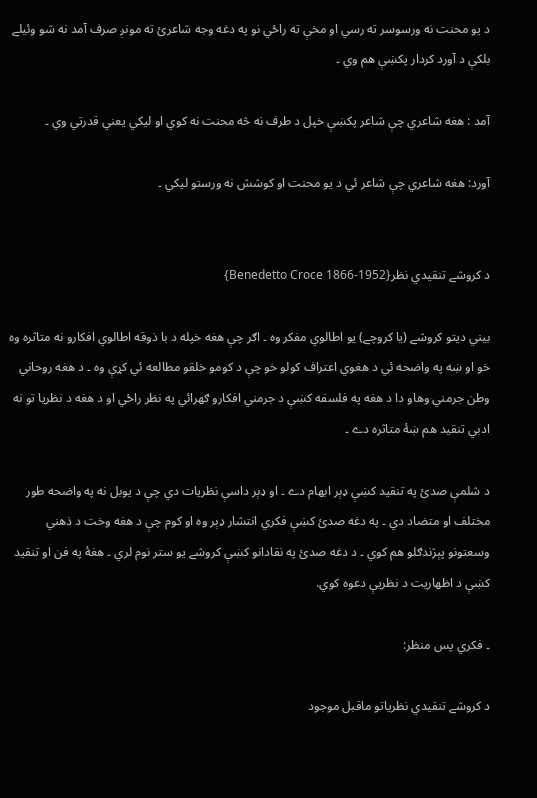د يو محنت نه ورسوسر ته رسي او مخې ته راځي نو په دغه وجه شاعرئ ته مونږ صرف آمد نه شو وئيلے بلکې د آورد کردار پکښې هم وي ۔

آمد : هغه شاعري چې شاعر پکښې خپل د طرف نه څه محنت نه کوي او ليکي يعني قدرتي وي ۔

آورد: هغه شاعري چې شاعر ئي د يو محنت او کوشش نه ورستو ليکي ۔


د کروشے تنقيدي نظر{Benedetto Croce 1866-1952}

بيني ديتو کروشے (يا کروچے) يو اطالوي مفکر وه ۔ اګر چې هغه خپله د با ذوقه اطالوي افکارو نه متاثره وه خو او ښه په واضحه ئي د هغوي اعتراف کولو خو چې د کومو خلقو مطالعه ئي کړې وه ۔ د هغه روحاني وطن جرمني وهاو دا د هغه په فلسفه کښې د جرمني افکارو ګهرائي په نظر راځي او د هغه د نظريا تو نه ادبي تنقيد هم ښۀ متاثره دے ۔

د شلمې صدئ په تنقيد کښې ډېر ابهام دے ۔ او ډېر داسې نظريات دي چې د يوبل نه په واضحه طور مختلف او متضاد دي ۔ په دغه صدئ کښې فکري انتشار ډېر وه او کوم چې د هغه وخت د ذهني وسعتونو پېژندګلو هم کوي ۔ د دغه صدئ په نقادانو کښې کروشے يو ستر نوم لري ۔ هغۀ په فن او تنقيد کښې د اظهاريت د نظريې دعوه کوي.

۔ فکري پس منظر:

د کروشے تنقيدي نظرياتو ماقبل موجود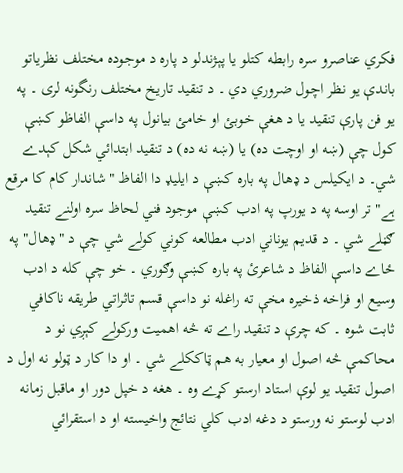فکري عناصرو سره رابطه کتلو يا پېژندلو د پاره د موجوده مختلف نظرياتو باندې يو نظر اچول ضروري دي ۔ د تنقيد تاريخ مختلف رنگونه لری ۔ په يو فن پارې تنقيد يا د هغې خوبئ او خامئ بيانول په داسې الفاظو کښې کول چې (ښه او اوچت ده) يا (ښه نه ده) د تنقيد ابتدائي شکل کېدے شي۔ د ايکيلس د ډهال په باره کښې د ايليډ دا الفاظ "شاندار کام کا مرقع ہے" تر اوسه په د يورپ په ادب کښې موجود فني لحاظ سره اولنے تنقيد ګڼلے شي ۔ د قديم يوناني ادب مطالعه کوني کولے شي چې د "ډهال" په ځاے داسې الفاظ د شاعرئ په باره کښې وګوري ۔ خو چې کله د ادب وسيع او فراخه ذخيره مخې ته راغله نو داسې قسم تاثراتي طريقه ناکافي ثابت شوه ۔ که چرې د تنقيد راے ته څه اهميت ورکولے کېږي نو د محاکمې څه اصول او معيار به هم ټاککلے شي ۔ او دا کار د ټولو نه اول د اصول تنقيد يو لوې استاد ارستو کړے وه ۔ هغه د خپل دور او ماقبل زمانه ادب لوستو نه ورستو د دغه ادب کلي نتائج واخيسته او د استقرائي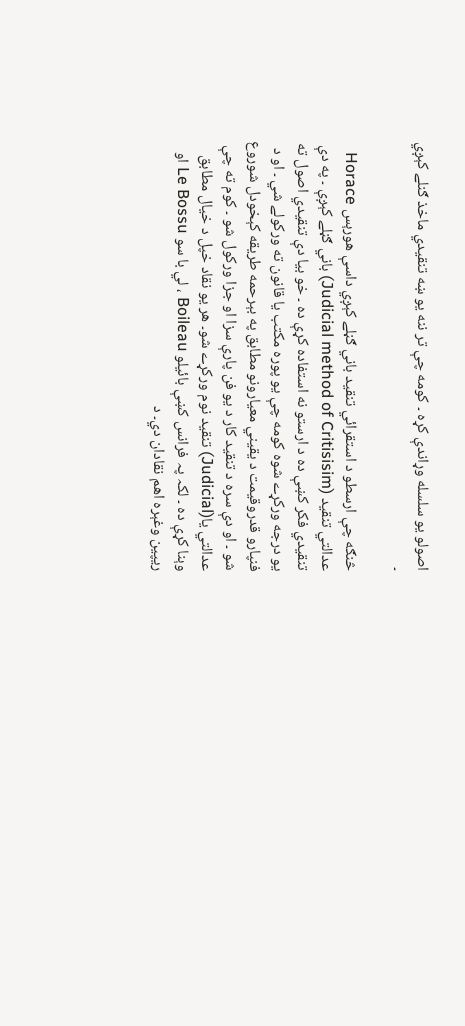اصولو يو سلسله وړاندې کړه ۔ کومه چې تر ننه يو ښه تنقيدي ماخذ ګنلے کېږي ۔

څنګه چې ارسطو د استقرائي تنقيد باني ګڼلے کېږي داسې هورېس Horace عدالتي تنقيد (Judicial method of Critisisim) باني ګڼلے کېږې ۔ په دې تنقيدي فکر کښې ده د ارستو نه استفاده کړې ده ۔ خو بيا دې تنقيدي اصول ته يو درجه ورکړے شوه کومه چې يو پوره مکتب يا قانون ته ورکولے شي ۔ او د فنپارو قدروقيمت د يقيني معيارونو مطابق په بېرحمه طريقه کېخودل شوروع شو ۔ او دې سره د تنقيد کار د يو فن پارې سزا او جزا ورکول شو ۔ کوم ته چې عدالتي يا(Judicial) تنقيد نوم ورکړے شو۔ هر يو نقاد خپل د خيال مطابق وېنا کړې ده ۔ لکہ پہ فرانس کښې بائيلو Boileau ، لي با سو Le Bossu او ريپين وغېره اهم نقادان دي۔ د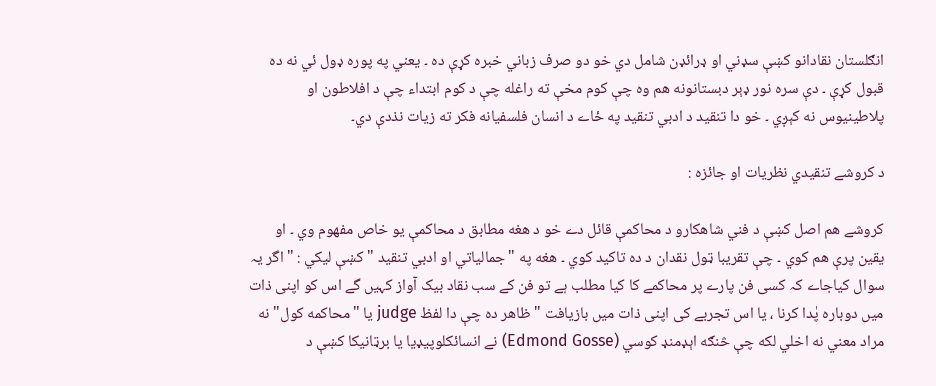انګلستان نقادانو کښې سډني او ډرائډن شامل دي خو دو صرف زباني خبره کړې ده ۔ يعني په پوره ډول ئي نه ده قبول کړې ۔ دې سره نور ډېر دبستانونه هم وه چې کوم مخې ته راغله چې د کوم ابتداء چې د افلاطون او پلاطينيوس نه کېږي ۔ خو دا تنقيد د ادبي تنقيد په ځاے د انسان فلسفيانه فکر ته زيات نذدې دي۔

د کروشے تنقيدي نظريات او جائزه :

کروشے هم اصل کښې د فني شاهکارو د محاکمې قائل دے خو د هغه مطابق د محاکمې يو خاص مفهوم وي ۔ او يقين پرې هم کوي ۔ چې تقريبا ټول نقدان د ده تاکيد کوي ۔ هغه په "جمالياتي او ادبي تنقيد " کښې ليکي : " اگر یہ سوال کیاجاے کہ کسی فن پارے پر محاکمے کا کیا مطلب ہے تو فن کے سب نقاد بیک آواز کہیں گے اس کو اپنی ذات میں دوبارہ پٰدا کرنا ، یا اس تجربے کی اپنی ذات میں بازیافت " ظاهر ده چې دا لفظ judge يا "محاکمه کول" نه مراد معني نه اخلي لکه چې څنګه اېډمنډ کوسي (Edmond Gosse) نے انسائکلوپيډيا يا برټانيکا کښې د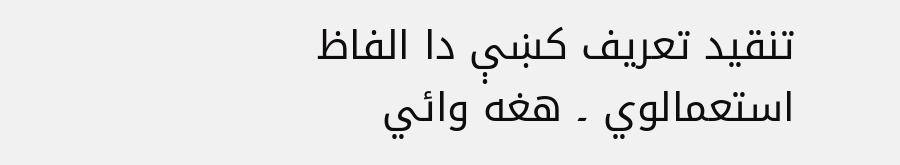تنقيد تعريف کښې دا الفاظ استعمالوي ۔ هغه وائي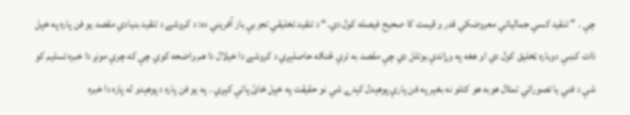چې ۔ ” تنقيد کسي جمالياتي معروضکي قدر و قيمت کا صحيح فيصله کول دي۔“ د تنقيد تخليقي تجربې باز آفريني ده: د کروشے د تنقيد بنيادي مقصد يو فن پاره په خپل ذات کښې دوباره ټخليق کول دي او هغه په وړاندې بوتلل دي چې مقصد به ترې څنګه حاصلېږي د کروشے دا خيلال دا هم واضحه کوي چې که چرې مونږ دا خبره تسليم کو شې د فني يا تصوراتي تمثال هوبه هو کتلو نه بغېر په فن پارې پوهېدل کېدے شي نو حقيقت په خپل ځائ پاتې کېږي ۔ په يو فن پاره د پوهېدو له پاره دا خبره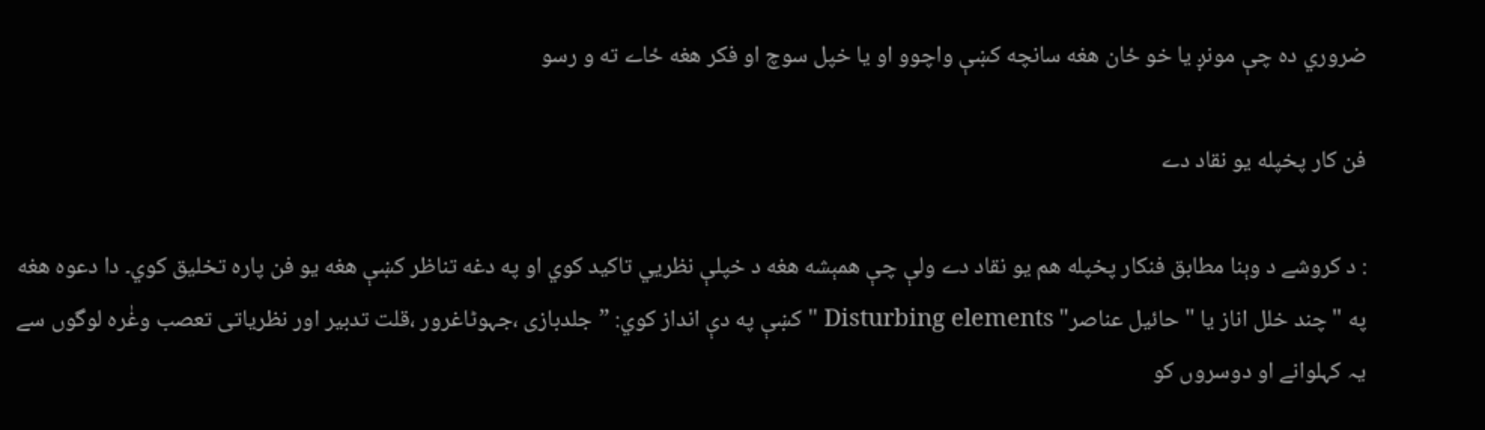ضروري ده چې مونږ يا خو ځان هغه سانچه کښې واچوو او يا خپل سوچ او فکر هغه ځاے ته و رسو

فن کار پخپله يو نقاد دے

: د کروشے د وېنا مطابق فنکار پخپله هم يو نقاد دے ولې چې همېشه هغه د خپلې نظريي تاکيد کوي او په دغه تناظر کښې هغه يو فن پاره تخليق کوي۔ دا دعوه هغه په "چند خلل اناز يا "حائيل عناصر" Disturbing elements " کښې په دې انداز کوي: ”جلدبازی ،جہوٹاغرور ،قلت تدبیر اور نظریاتی تعصب وغٰرہ لوگوں سے یہ کہلوانے او دوسروں کو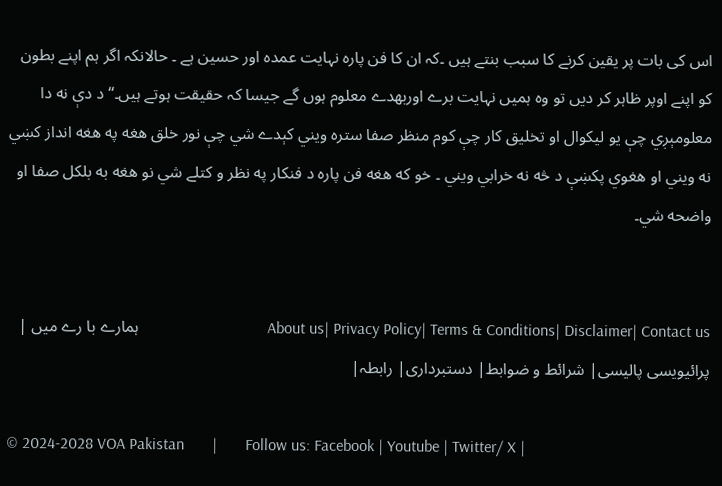اس کی بات پر یقین کرنے کا سبب بنتے ہیں ۔کہ ان کا فن پارہ نہایت عمدہ اور حسین ہے ۔ حالانکہ اگر ہم اپنے بطون کو اپنے اوپر ظاہر کر دیں تو وہ ہمیں نہایت برے اوربھدے معلوم ہوں گے جیسا کہ حقیقت ہوتے ہیں۔“ د دې نه دا معلومېږي چې يو ليکوال او تخليق کار چې کوم منظر صفا ستره ويني کېدے شي چې نور خلق هغه په هغه انداز کښي نه ويني او هغوي پکښې د څه نه خرابي ويني ۔ خو که هغه فن پاره د فنکار په نظر و کتلے شي نو هغه به بلکل صفا او واضحه شي۔


About us| Privacy Policy| Terms & Conditions| Disclaimer| Contact us                                ہمارے با رے میں | پرائیویسی پالیسی| شرائط و ضوابط| دستبرداری| رابطہ|

© 2024-2028 VOA Pakistan       |       Follow us: Facebook | Youtube | Twitter/ X |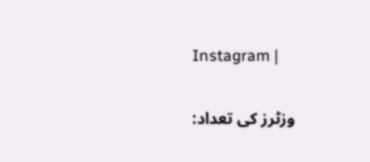Instagram |

وزٹرز کی تعداد: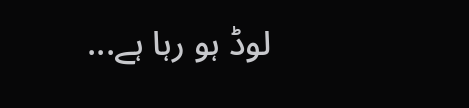لوڈ ہو رہا ہے...